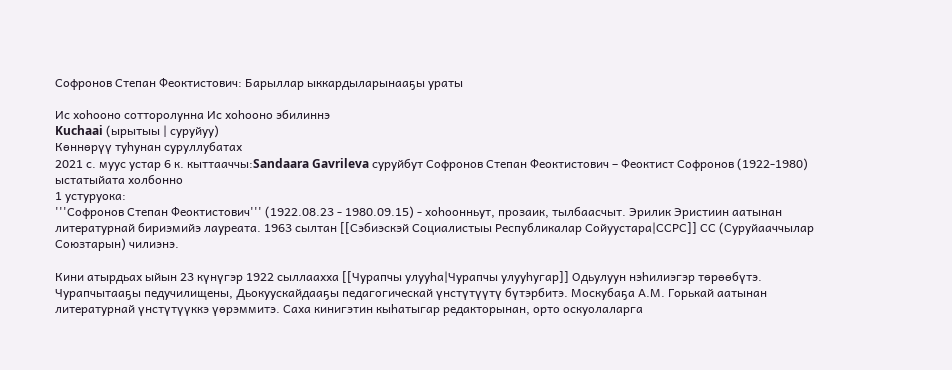Софронов Степан Феоктистович: Барыллар ыккардыларынааҕы ураты

Ис хоһооно сотторолунна Ис хоһооно эбилиннэ
Kuchaai (ырытыы | суруйуу)
Көннөрүү туһунан суруллубатах
2021 с. муус устар 6 к. кыттааччы:Sandaara Gavrileva суруйбут Софронов Степан Феоктистович – Феоктист Софронов (1922-1980) ыстатыйата холбонно
1 устуруока:
'''Софронов Степан Феоктистович''' (1922.08.23 - 1980.09.15) - хоһоонньут, прозаик, тылбаасчыт. Эрилик Эристиин аатынан литературнай бириэмийэ лауреата. 1963 сылтан [[Сэбиэскэй Социалистыы Республикалар Сойуустара|ССРС]] СС (Суруйааччылар Союзтарын) чилиэнэ.

Кини атырдьах ыйын 23 күнүгэр 1922 сыллаахха [[Чурапчы улууһа|Чурапчы улууһугар]] Одьулуун нэһилиэгэр төрөөбүтэ. Чурапчытааҕы педучилищены, Дьокуускайдааҕы педагогическай үнстүтүүтү бүтэрбитэ. Москубаҕа А.М. Горькай аатынан литературнай үнстүтүүккэ үөрэммитэ. Саха кинигэтин кыһатыгар редакторынан, орто оскуолаларга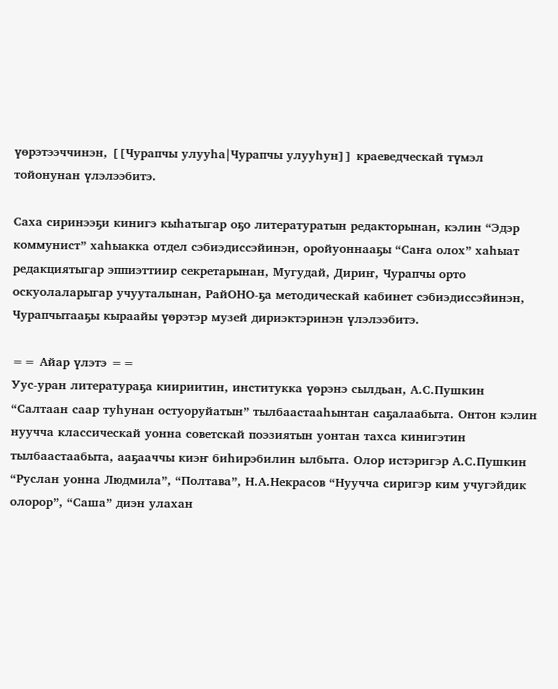үөрэтээччинэн, [[Чурапчы улууһа|Чурапчы улууһун]] краеведческай түмэл тойонунан үлэлээбитэ.

Саха сиринээҕи кинигэ кыһатыгар оҕо литературатын редакторынан, кэлин “Эдэр коммунист” хаһыакка отдел сэбиэдиссэйинэн, оройуоннааҕы “Саҥа олох” хаһыат редакциятыгар эппиэттиир секретарынан, Мугудай, Дириҥ, Чурапчы орто оскуолаларыгар учууталынан, РайОНО-ҕа методическай кабинет сэбиэдиссэйинэн, Чурапчытааҕы кыраайы үөрэтэр музей дириэктэринэн үлэлээбитэ.

== Айар үлэтэ ==
Уус-уран литератураҕа киириитин, институкка үөрэнэ сылдьан, А.С.Пушкин “Салтаан саар туһунан остуоруйатын” тылбаастааһынтан саҕалаабыта. Онтон кэлин нуучча классическай уонна советскай поэзиятын уонтан тахса кинигэтин тылбаастаабыта, ааҕааччы киэҥ биһирэбилин ылбыта. Олор истэригэр А.С.Пушкин “Руслан уонна Людмила”, “Полтава”, Н.А.Некрасов “Нуучча сиригэр ким учугэйдик олорор”, “Саша” диэн улахан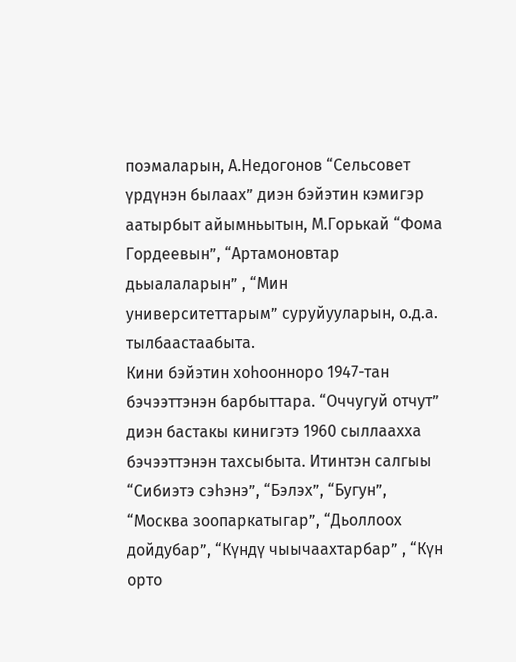поэмаларын, А.Недогонов “Сельсовет үрдүнэн былаах” диэн бэйэтин кэмигэр аатырбыт айымньытын, М.Горькай “Фома Гордеевын”, “Артамоновтар дьыалаларын” , “Мин университеттарым” суруйууларын, о.д.а. тылбаастаабыта.
Кини бэйэтин хоһоонноро 1947-тан бэчээттэнэн барбыттара. “Оччугуй отчут” диэн бастакы кинигэтэ 1960 сыллаахха бэчээттэнэн тахсыбыта. Итинтэн салгыы “Сибиэтэ сэһэнэ”, “Бэлэх”, “Бугун”, “Москва зоопаркатыгар”, “Дьоллоох дойдубар”, “Күндү чыычаахтарбар” , “Күн орто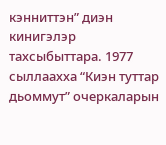кэнниттэн” диэн кинигэлэр тахсыбыттара. 1977 сыллаахха “Киэн туттар дьоммут” очеркаларын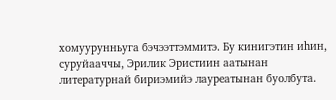хомуурунньуга бэчээттэммитэ. Бу кинигэтин иһин, суруйааччы, Эрилик Эристиин аатынан литературнай бириэмийэ лауреатынан буолбута.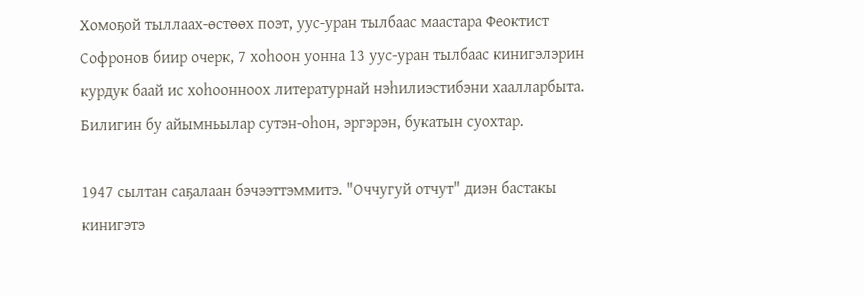Хомоҕой тыллаах-өстөөх поэт, уус-уран тылбаас маастара Феоктист Софронов биир очерк, 7 хоһоон уонна 13 уус-уран тылбаас кинигэлэрин курдук баай ис хоһоонноох литературнай нэһилиэстибэни хаалларбыта. Билигин бу айымньылар сутэн-оһон, эргэрэн, букатын суохтар.

1947 сылтан саҕалаан бэчээттэммитэ. "Оччугуй отчут" диэн бастакы кинигэтэ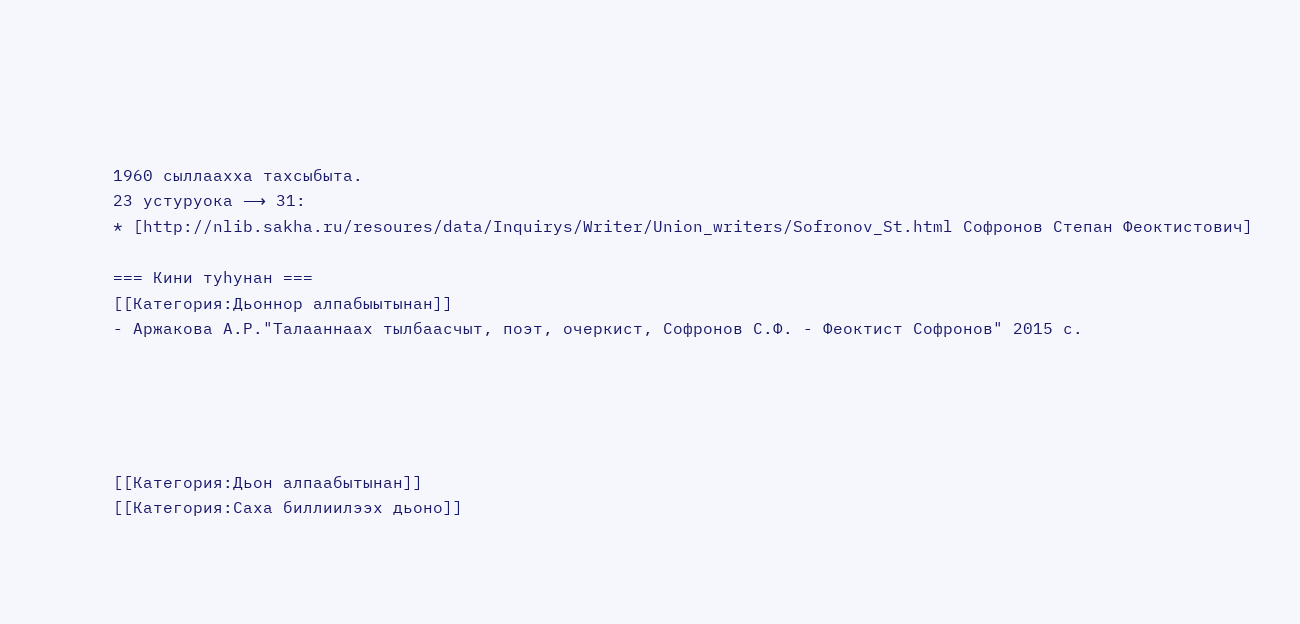1960 сыллаахха тахсыбыта.
23 устуруока ⟶ 31:
* [http://nlib.sakha.ru/resoures/data/Inquirys/Writer/Union_writers/Sofronov_St.html Софронов Степан Феоктистович]

=== Кини туһунан ===
[[Категория:Дьоннор алпабыытынан]]
- Аржакова А.Р."Талааннаах тылбаасчыт, поэт, очеркист, Софронов С.Ф. - Феоктист Софронов" 2015 с.





[[Категория:Дьон алпаабытынан]]
[[Категория:Саха биллиилээх дьоно]]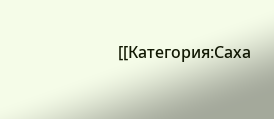[[Категория:Саха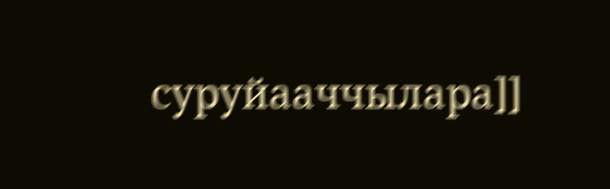суруйааччылара]]